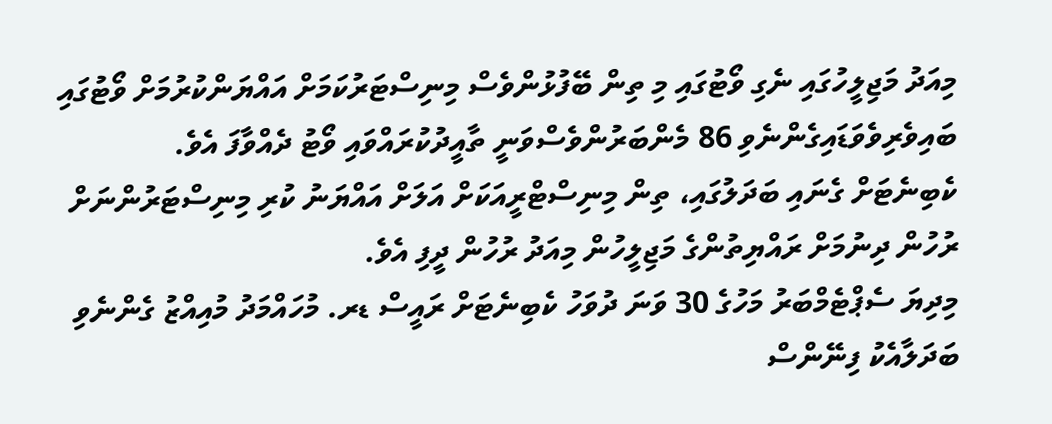މިއަދު މަޖިލީހުގައި ނެގި ވޯޓުގައި މި ތިން ބޭފުޅުންވެސް މިނިސްޓަރުކަމަށް އައްޔަންކުރުމަށް ވޯޓުގައި ބައިވެރިވެވަޑައިގެންނެވި 86 މެންބަރުންވެސްވަނީ ތާއީދުކުރައްވައި ވޯޓު ދެއްވާފަ އެވެ.
ކެބިނެޓަށް ގެނައި ބަދަލުގައި، ތިން މިނިސްޓްރީއަކަށް އަލަށް އައްޔަނު ކުރި މިނިސްޓަރުންނަށް ރުހުން ދިނުމަށް ރައްޔިތުންގެ މަޖިލީހުން މިއަދު ރުހުން ދީފި އެވެ.
މިދިޔަ ސެޕްޓެމްބަރު މަހުގެ 30 ވަނަ ދުވަހު ކެބިނެޓަށް ރައީސް ޑރ. މުހައްމަދު މުއިއްޒު ގެންނެވި ބަދަލާއެކު ފިނޭންސް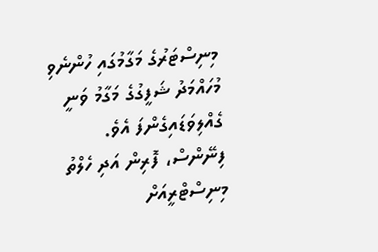މިނިސްޓަރުގެ މަގާމުގައި ހުންނެވި މުހައްމަދު ޝަފީގުގެ މަގާމު ވަނީ ގެއްލިވަޑައިގެންފަ އެވެ. ފިނޭންސް، ފޮރިން އަދި ހެލްތު މިނިސްޓްރީއަށް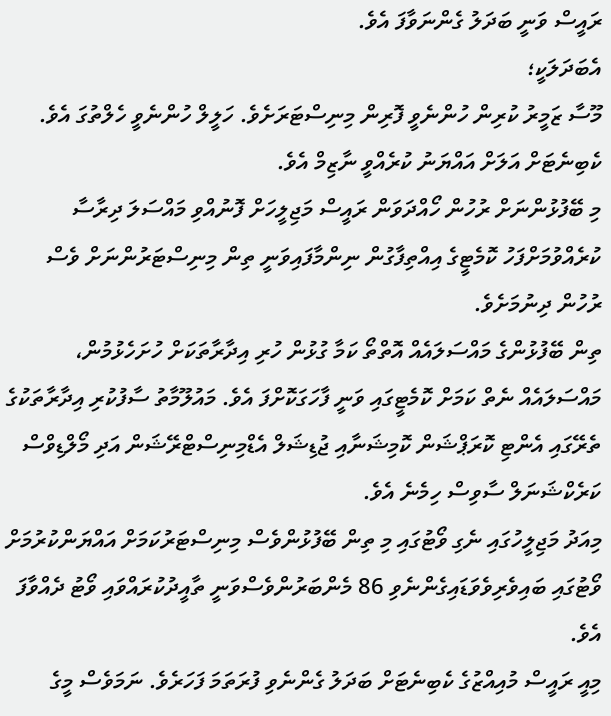ރައީސް ވަނީ ބަދަލު ގެންނަވާފަ އެވެ.
އެބަދަލަކީ؛
މޫސާ ޒަމީރު ކުރިން ހުންނެވީ ފޮރިން މިނިސްޓަރަށެވެ. ހަލީލް ހުންނެވީ ހެލްތުގަ އެވެ. ކެބިނެޓަށް އަލަށް އައްޔަނު ކުރެއްވީ ނާޒިމް އެވެ.
މި ބޭފުޅުންނަށް ރުހުން ހޯއްދަވަން ރައީސް މަޖިލީހަށް ފޮނުއްވި މައްސަލަ ދިރާސާ ކުރެއްވުމަށްފަހު ކޮމެޓީގެ އިއްތިފާގުން ނިންމާފައިވަނީ ތިން މިނިސްޓަރުންނަށް ވެސް ރުހުން ދިނުމަށެވެ.
ތިން ބޭފުޅުންގެ މައްސަލައެއް އޮތްތޯ ކަމާ ގުޅުން ހުރި އިދާރާތަކަށް ހުށަހެޅުމުން، މައްސަލައެއް ނެތް ކަމަށް ކޮމެޓީގައި ވަނީ ފާހަގަކޮށްފަ އެވެ. މައުލޫމާތު ސާފުކުރި އިދާރާތަކުގެ ތެރޭގައި އެންޓި ކޮރަޕްޝަން ކޮމިޝަނާއި ޖުޑިޝަލް އެޑްމިނިސްޓްރޭޝަން އަދި މޯލްޑިވްސް ކަރެކްޝަނަލް ސާވިސް ހިމެނެ އެވެ.
މިއަދު މަޖިލީހުގައި ނެގި ވޯޓުގައި މި ތިން ބޭފުޅުންވެސް މިނިސްޓަރުކަމަށް އައްޔަންކުރުމަށް ވޯޓުގައި ބައިވެރިވެވަޑައިގެންނެވި 86 މެންބަރުންވެސްވަނީ ތާއީދުކުރައްވައި ވޯޓު ދެއްވާފަ އެވެ.
މިއީ ރައީސް މުއިއްޒުގެ ކެބިނެޓަށް ބަދަލު ގެންނެވި ފުރަތަމަ ފަހަރެވެ. ނަމަވެސް މީގެ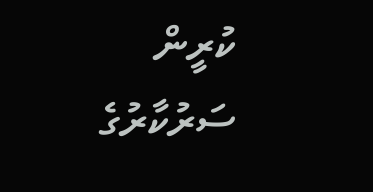ކުރީން ސަރުކާރުގެ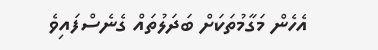އެހެން މަގާމުތަކަށް ބަދަލުތައް ގެނެސްފައިވެ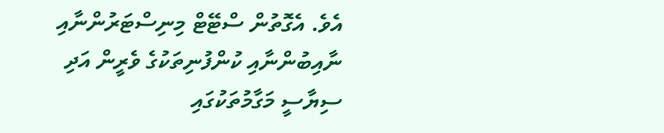އެވެ. އެގޮތުން ސްޓޭޓް މިނިސްޓަރުންނާއި ނާއިބުންނާއި ކުންފުނިތަކުގެ ވެރީން އަދި ސިޔާސީ މަގާމުތަކުގައި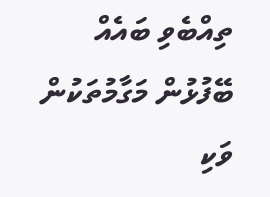ތިއްބެވި ބައެއް ބޭފުޅުން މަގާމުތަކުން ވަކި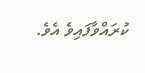ކުރައްވާފައިވެ އެވެ.